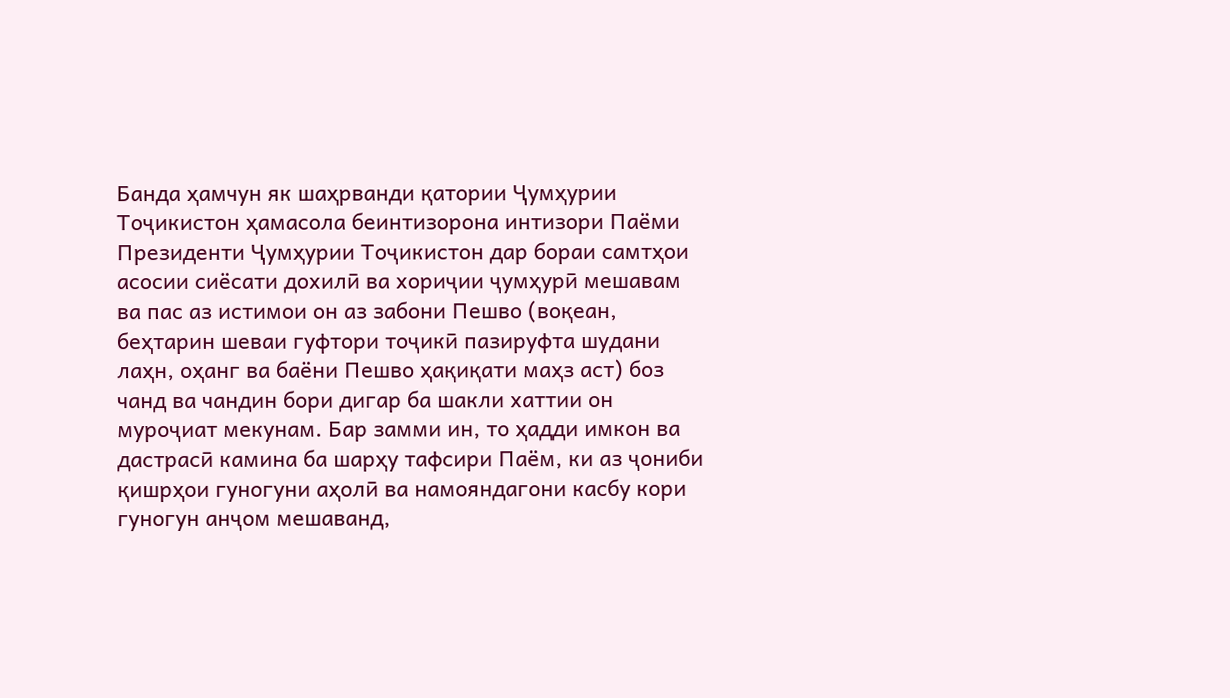Банда ҳамчун як шаҳрванди қатории Ҷумҳурии Тоҷикистон ҳамасола беинтизорона интизори Паёми Президенти Ҷумҳурии Тоҷикистон дар бораи самтҳои асосии сиёсати дохилӣ ва хориҷии ҷумҳурӣ мешавам ва пас аз истимои он аз забони Пешво (воқеан, беҳтарин шеваи гуфтори тоҷикӣ пазируфта шудани лаҳн, оҳанг ва баёни Пешво ҳақиқати маҳз аст) боз чанд ва чандин бори дигар ба шакли хаттии он муроҷиат мекунам. Бар замми ин, то ҳадди имкон ва дастрасӣ камина ба шарҳу тафсири Паём, ки аз ҷониби қишрҳои гуногуни аҳолӣ ва намояндагони касбу кори гуногун анҷом мешаванд,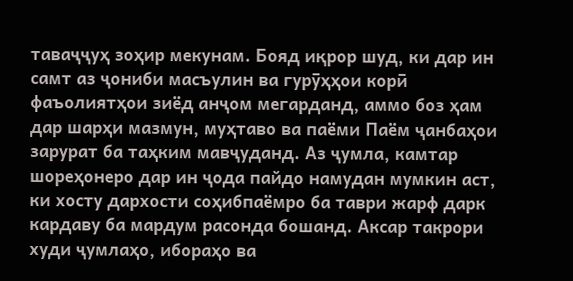таваҷҷуҳ зоҳир мекунам. Бояд иқрор шуд, ки дар ин самт аз ҷониби масъулин ва гурӯҳҳои корӣ фаъолиятҳои зиёд анҷом мегарданд, аммо боз ҳам дар шарҳи мазмун, муҳтаво ва паёми Паём ҷанбаҳои зарурат ба таҳким мавҷуданд. Аз ҷумла, камтар шореҳонеро дар ин ҷода пайдо намудан мумкин аст, ки хосту дархости соҳибпаёмро ба таври жарф дарк кардаву ба мардум расонда бошанд. Аксар такрори худи ҷумлаҳо, ибораҳо ва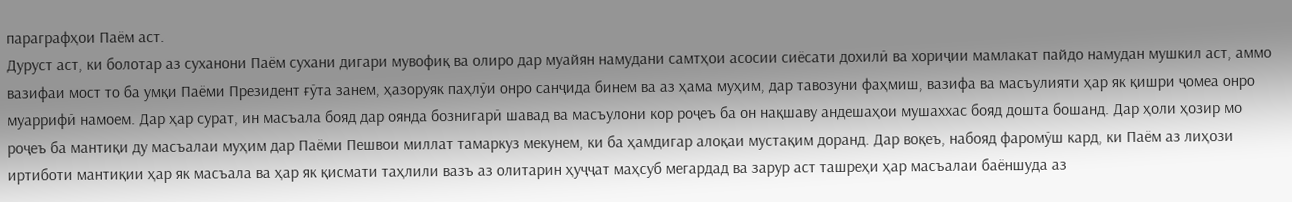параграфҳои Паём аст.
Дуруст аст, ки болотар аз суханони Паём сухани дигари мувофиқ ва олиро дар муайян намудани самтҳои асосии сиёсати дохилӣ ва хориҷии мамлакат пайдо намудан мушкил аст, аммо вазифаи мост то ба умқи Паёми Президент ғӯта занем, ҳазоруяк паҳлӯи онро санҷида бинем ва аз ҳама муҳим, дар тавозуни фаҳмиш, вазифа ва масъулияти ҳар як қишри ҷомеа онро муаррифӣ намоем. Дар ҳар сурат, ин масъала бояд дар оянда бознигарӣ шавад ва масъулони кор роҷеъ ба он нақшаву андешаҳои мушаххас бояд дошта бошанд. Дар ҳоли ҳозир мо роҷеъ ба мантиқи ду масъалаи муҳим дар Паёми Пешвои миллат тамаркуз мекунем, ки ба ҳамдигар алоқаи мустақим доранд. Дар воқеъ, набояд фаромӯш кард, ки Паём аз лиҳози иртиботи мантиқии ҳар як масъала ва ҳар як қисмати таҳлили вазъ аз олитарин ҳуҷҷат маҳсуб мегардад ва зарур аст ташреҳи ҳар масъалаи баёншуда аз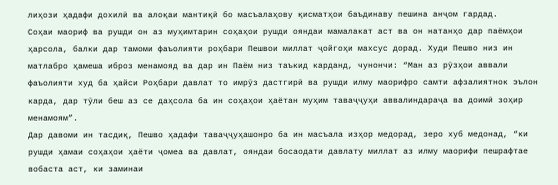лиҳози ҳадафи дохилӣ ва алоқаи мантиқӣ бо масъалаҳову қисматҳои баъдинаву пешина анҷом гардад.
Соҳаи маориф ва рушди он аз муҳимтарин соҳаҳои рушди ояндаи мамалакат аст ва он натанҳо дар паёмҳои ҳарсола, балки дар тамоми фаъолияти роҳбари Пешвои миллат ҷойгоҳи махсус дорад. Худи Пешво низ ин матлабро ҳамеша иброз менамояд ва дар ин Паём низ таъкид карданд, чунончи: “Ман аз рӯзҳои аввали фаъолияти худ ба ҳайси Роҳбари давлат то имрӯз дастгирӣ ва рушди илму маорифро самти афзалиятнок эълон карда, дар тӯли беш аз се даҳсола ба ин соҳаҳои ҳаётан муҳим таваҷҷуҳи аввалиндараҷа ва доимӣ зоҳир менамоям”.
Дар давоми ин тасдиқ, Пешво ҳадафи таваҷҷуҳашонро ба ин масъала изҳор медорад, зеро хуб медонад, “ки рушди ҳамаи соҳаҳои ҳаёти ҷомеа ва давлат, ояндаи босаодати давлату миллат аз илму маорифи пешрафтае вобаста аст, ки заминаи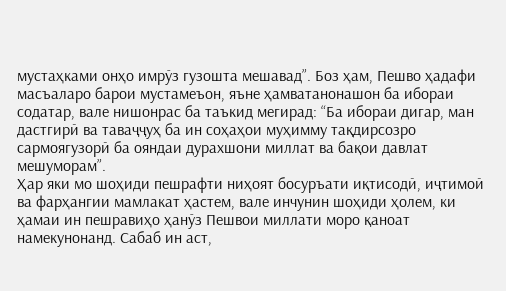мустаҳками онҳо имрӯз гузошта мешавад”. Боз ҳам, Пешво ҳадафи масъаларо барои мустамеъон, яъне ҳамватанонашон ба ибораи содатар, вале нишонрас ба таъкид мегирад: “Ба ибораи дигар, ман дастгирӣ ва таваҷҷуҳ ба ин соҳаҳои муҳимму тақдирсозро сармоягузорӣ ба ояндаи дурахшони миллат ва бақои давлат мешуморам”.
Ҳар яки мо шоҳиди пешрафти ниҳоят босуръати иқтисодӣ, иҷтимоӣ ва фарҳангии мамлакат ҳастем, вале инчунин шоҳиди ҳолем, ки ҳамаи ин пешравиҳо ҳанӯз Пешвои миллати моро қаноат намекунонанд. Сабаб ин аст,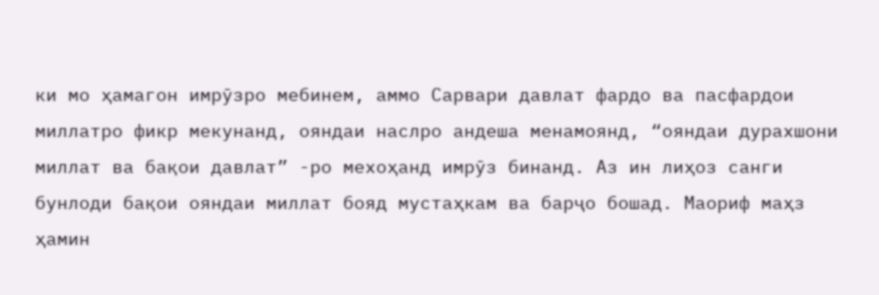ки мо ҳамагон имрӯзро мебинем, аммо Сарвари давлат фардо ва пасфардои миллатро фикр мекунанд, ояндаи наслро андеша менамоянд, “ояндаи дурахшони миллат ва бақои давлат” -ро мехоҳанд имрӯз бинанд. Аз ин лиҳоз санги бунлоди бақои ояндаи миллат бояд мустаҳкам ва барҷо бошад. Маориф маҳз ҳамин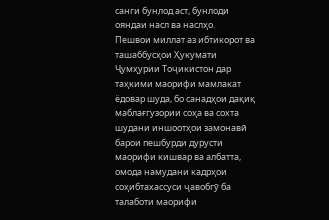санги бунлод аст, бунлоди ояндаи насл ва наслҳо.
Пешвои миллат аз ибтикорот ва ташаббусҳои Ҳукумати Ҷумҳурии Тоҷикистон дар таҳкими маорифи мамлакат ёдовар шуда, бо санадҳои дақиқ маблағгузории соҳа ва сохта шудани иншоотҳои замонавӣ барои пешбурди дурусти маорифи кишвар ва албатта, омода намудани кадрҳои соҳибтахассуси ҷавобгӯ ба талаботи маорифи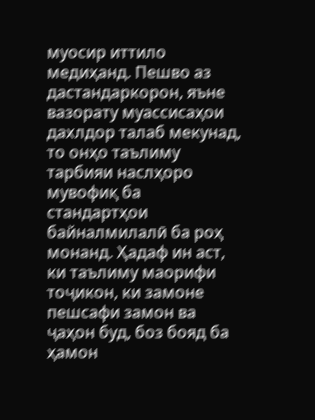муосир иттило медиҳанд. Пешво аз дастандаркорон, яъне вазорату муассисаҳои дахлдор талаб мекунад, то онҳо таълиму тарбияи наслҳоро мувофиқ ба стандартҳои байналмилалӣ ба роҳ монанд. Ҳадаф ин аст, ки таълиму маорифи тоҷикон, ки замоне пешсафи замон ва ҷаҳон буд, боз бояд ба ҳамон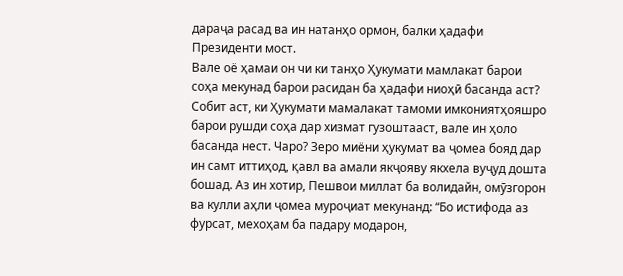дараҷа расад ва ин натанҳо ормон, балки ҳадафи Президенти мост.
Вале оё ҳамаи он чи ки танҳо Ҳукумати мамлакат барои соҳа мекунад барои расидан ба ҳадафи ниоҳӣ басанда аст? Собит аст, ки Ҳукумати мамалакат тамоми имкониятҳояшро барои рушди соҳа дар хизмат гузоштааст, вале ин ҳоло басанда нест. Чаро? Зеро миёни ҳукумат ва ҷомеа бояд дар ин самт иттиҳод, қавл ва амали якҷояву якхела вуҷуд дошта бошад. Аз ин хотир, Пешвои миллат ба волидайн, омӯзгорон ва кулли аҳли ҷомеа муроҷиат мекунанд: “Бо истифода аз фурсат, мехоҳам ба падару модарон,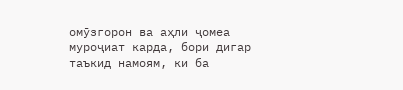омӯзгорон ва аҳли ҷомеа муроҷиат карда, бори дигар таъкид намоям, ки ба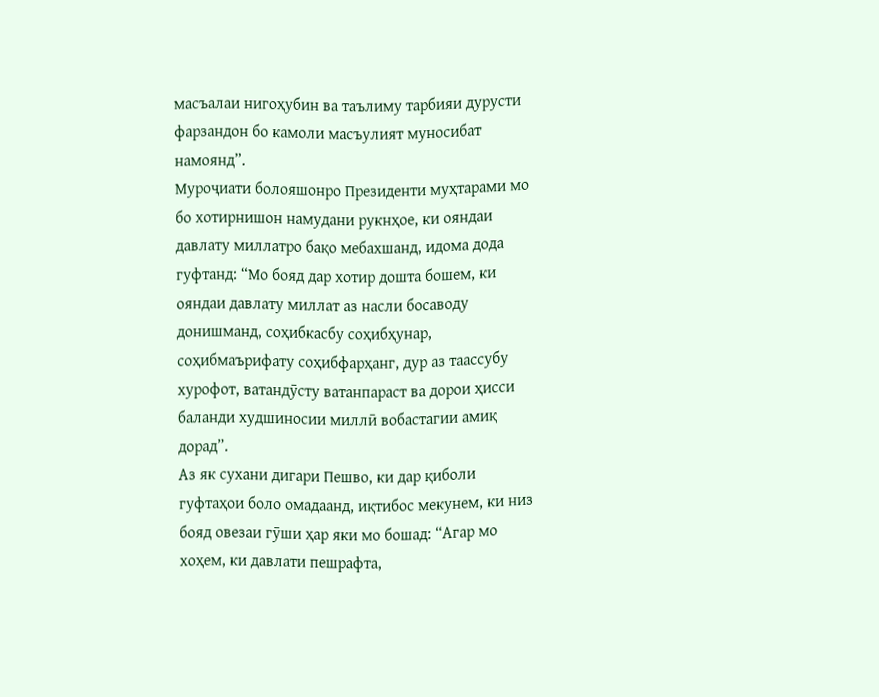масъалаи нигоҳубин ва таълиму тарбияи дурусти фарзандон бо камоли масъулият муносибат намоянд”.
Муроҷиати болояшонро Президенти муҳтарами мо бо хотирнишон намудани рукнҳое, ки ояндаи давлату миллатро бақо мебахшанд, идома дода гуфтанд: “Мо бояд дар хотир дошта бошем, ки ояндаи давлату миллат аз насли босаводу донишманд, соҳибкасбу соҳибҳунар, соҳибмаърифату соҳибфарҳанг, дур аз таассубу хурофот, ватандӯсту ватанпараст ва дорои ҳисси баланди худшиносии миллӣ вобастагии амиқ дорад”.
Аз як сухани дигари Пешво, ки дар қиболи гуфтаҳои боло омадаанд, иқтибос мекунем, ки низ бояд овезаи гӯши ҳар яки мо бошад: “Агар мо хоҳем, ки давлати пешрафта,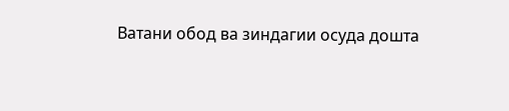Ватани обод ва зиндагии осуда дошта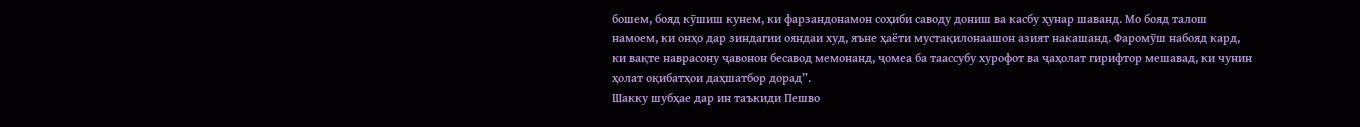бошем, бояд кӯшиш кунем, ки фарзандонамон соҳиби саводу дониш ва касбу ҳунар шаванд. Мо бояд талош намоем, ки онҳо дар зиндагии ояндаи худ, яъне ҳаёти мустақилонаашон азият накашанд. Фаромӯш набояд кард, ки вақте наврасону ҷавонон бесавод мемонанд, ҷомеа ба таассубу хурофот ва ҷаҳолат гирифтор мешавад, ки чунин ҳолат оқибатҳои даҳшатбор дорад”.
Шакку шубҳае дар ин таъкиди Пешво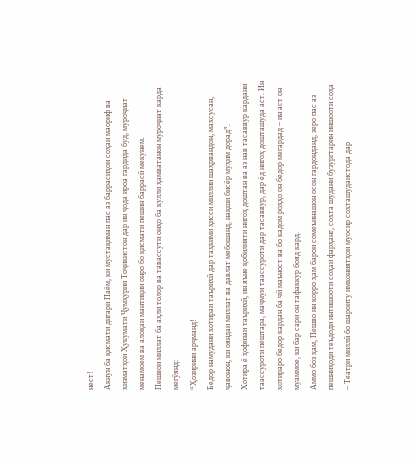нест!
Акнун ба қисмати дигари Паём, ки мустақиман пас аз баррасиҳои соҳаи маориф ва хизматҳои Ҳукумати Ҷумҳурии Тоҷикистон дар ин ҷода ироа гардида буд, муроҷиат менамоем ва алоқаи мантиқии онро бо қисмати пешин баррасӣ мекунем.
Пешвои миллат ба аҳли толор ва тавассути онҳо ба кулли ҳамватанон муроҷиат карда мегӯянд:
“Ҳозирини арҷманд!
Бедор намудани хотираи таърихӣ дар таҳкими ҳисси миллии шаҳрвандон, махсусан, ҷавонон, ки ояндаи миллат ва давлат мебошанд, нақши бисёр муҳим дорад”.
Хотира ё ҳофизаи таърихӣ, ин яъне қобилияти нигоҳ доштан ва аз нав тасаввур кардани таассуроти пештара, маҷмуи таассуроти дар тасаввур, дар ёд нигоҳ дошташуда аст. Ин хотираро бедор кардан ба чӣ маъност ва бо кадом роҳҳо он бедор мегардад – ин аст он муаммое, ки бар сари он тафаккур бояд кард.
Аммо боз ҳам, Пешво ин корро ҳам барои сомеъинашон осон гардонданд, зеро пас аз пешниҳоди теъдоди интишооти соҳаи фарҳанг, сохта шудани бузургтарин иншооти соҳа – Театри миллӣ бо шароиту имкониятҳои муосир сохташудаистода дар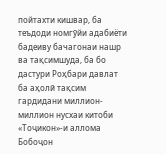пойтахти кишвар, ба теъдоди номгӯйи адабиёти бадеиву бачагонаи нашр ва тақсимшуда, ба бо дастури Роҳбари давлат ба аҳолӣ тақсим гардидани миллион-миллион нусхаи китоби «Тоҷикон»-и аллома Бобоҷон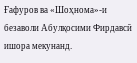Ғафуров ва «Шоҳнома»-и безаволи Абулқосими Фирдавсӣ ишора мекунанд.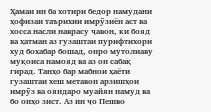Ҳамаи ин ба хотири бедор намудани ҳофизаи таърихии имрӯзиён аст ва хосса насли наврасу ҷавон, ки бояд ва ҳатман аз гузаштаи пурифтихори худ бохабар бошад, онро мутолиаву муқоиса намояд ва аз он сабақ гирад. Танҳо бар мабнои ҳаёти гузаштаи хеш метавон арзишҳои имрӯз ва ояндаро муайян намуд ва бо онҳо зист. Аз ин ҷо Пешво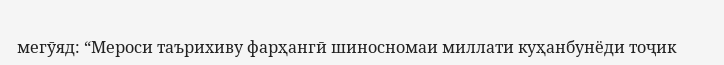мегӯяд: “Мероси таърихиву фарҳангӣ шиносномаи миллати куҳанбунёди тоҷик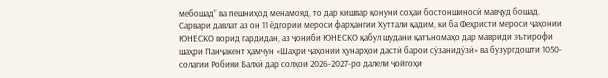мебошад” ва пешниҳод менамояд, то дар кишвар қонуни соҳаи бостоншиносӣ мавҷуд бошад.
Сарвари давлат аз он 11 ёдгории мероси фарҳангии Хуттали қадим, ки ба Феҳристи мероси ҷаҳонии ЮНЕСКО ворид гардидан, аз ҷониби ЮНЕСКО қабул шудани қатъномаҳо дар мавриди эътирофи шаҳри Панҷакент ҳамчун «Шаҳри ҷаҳонии ҳунарҳои дастӣ барои сӯзанидӯзӣ» ва бузургдошти 1050-солагии Робияи Балхӣ дар солҳои 2026-2027-ро далели ҷойгоҳи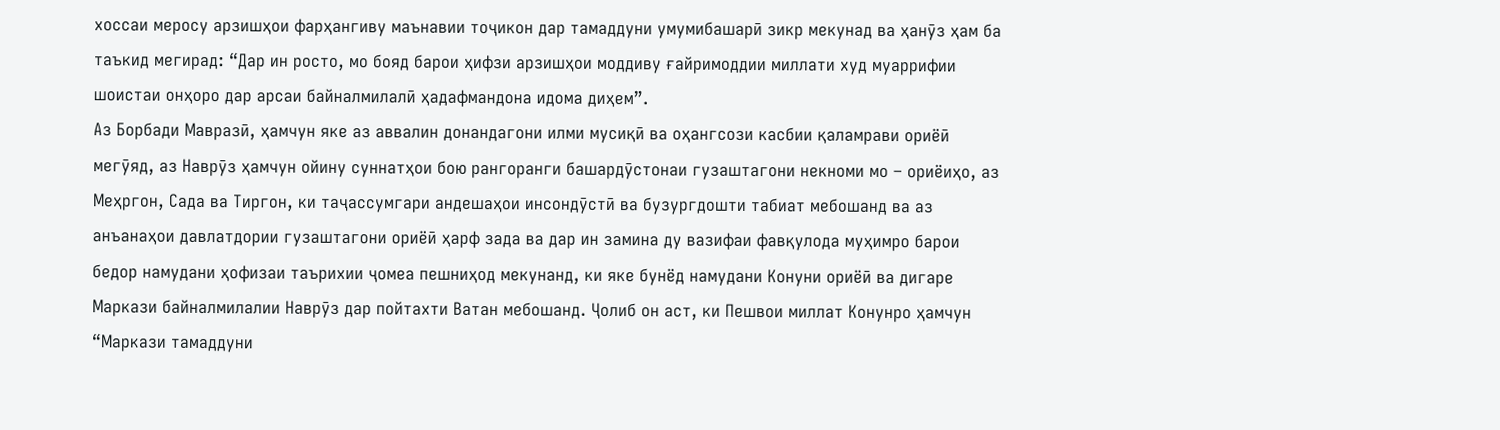хоссаи меросу арзишҳои фарҳангиву маънавии тоҷикон дар тамаддуни умумибашарӣ зикр мекунад ва ҳанӯз ҳам ба таъкид мегирад: “Дар ин росто, мо бояд барои ҳифзи арзишҳои моддиву ғайримоддии миллати худ муаррифии шоистаи онҳоро дар арсаи байналмилалӣ ҳадафмандона идома диҳем”.
Аз Борбади Мавразӣ, ҳамчун яке аз аввалин донандагони илми мусиқӣ ва оҳангсози касбии қаламрави ориёӣ мегӯяд, аз Наврӯз ҳамчун ойину суннатҳои бою рангоранги башардӯстонаи гузаштагони некноми мо – ориёиҳо, аз Меҳргон, Сада ва Тиргон, ки таҷассумгари андешаҳои инсондӯстӣ ва бузургдошти табиат мебошанд ва аз анъанаҳои давлатдории гузаштагони ориёӣ ҳарф зада ва дар ин замина ду вазифаи фавқулода муҳимро барои бедор намудани ҳофизаи таърихии ҷомеа пешниҳод мекунанд, ки яке бунёд намудани Конуни ориёӣ ва дигаре Маркази байналмилалии Наврӯз дар пойтахти Ватан мебошанд. Ҷолиб он аст, ки Пешвои миллат Конунро ҳамчун “Маркази тамаддуни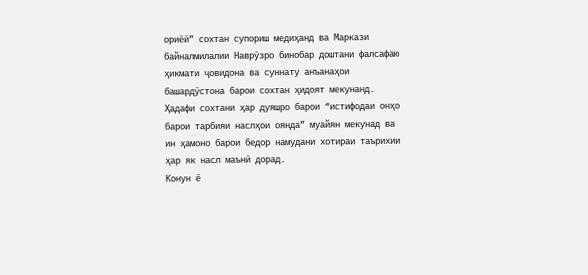ориёӣ” сохтан супориш медиҳанд ва Маркази байналмилалии Наврӯзро бинобар доштани фалсафаю ҳикмати ҷовидона ва суннату анъанаҳои башардӯстона барои сохтан ҳидоят мекунанд. Ҳадафи сохтани ҳар дуяшро барои “истифодаи онҳо барои тарбияи наслҳои оянда” муайян мекунад ва ин ҳамоно барои бедор намудани хотираи таърихии ҳар як насл маънӣ дорад.
Конун ё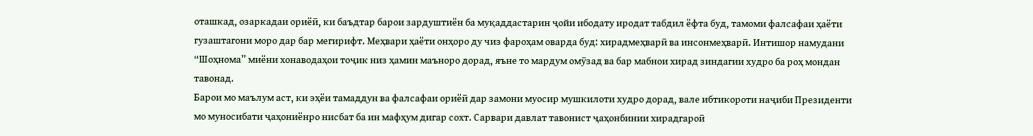оташкад, озаркадаи ориёӣ, ки баъдтар барои зардуштиён ба муқаддастарин ҷойи ибодату иродат табдил ёфта буд, тамоми фалсафаи ҳаёти гузаштагони моро дар бар мегирифт. Меҳвари ҳаёти онҳоро ду чиз фароҳам оварда буд: хирадмеҳварӣ ва инсонмеҳварӣ. Интишор намудани “Шоҳнома” миёни хонаводаҳои тоҷик низ ҳамин маъноро дорад, яъне то мардум омӯзад ва бар мабнои хирад зиндагии худро ба роҳ мондан тавонад.
Барои мо маълум аст, ки эҳёи тамаддун ва фалсафаи ориёӣ дар замони муосир мушкилоти худро дорад, вале ибтикороти наҷиби Президенти мо муносибати ҷаҳониёнро нисбат ба ин мафҳум дигар сохт. Сарвари давлат тавонист ҷаҳонбинии хирадгароӣ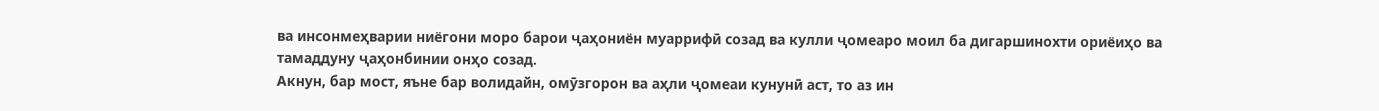ва инсонмеҳварии ниёгони моро барои ҷаҳониён муаррифӣ созад ва кулли ҷомеаро моил ба дигаршинохти ориёиҳо ва тамаддуну ҷаҳонбинии онҳо созад.
Акнун, бар мост, яъне бар волидайн, омӯзгорон ва аҳли ҷомеаи кунунӣ аст, то аз ин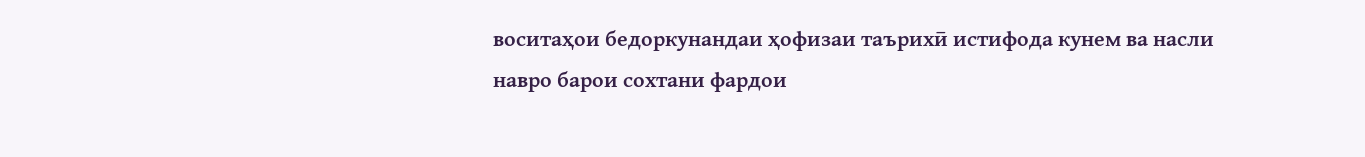воситаҳои бедоркунандаи ҳофизаи таърихӣ истифода кунем ва насли навро барои сохтани фардои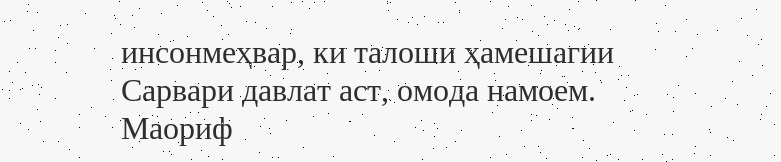инсонмеҳвар, ки талоши ҳамешагии Сарвари давлат аст, омода намоем. Маориф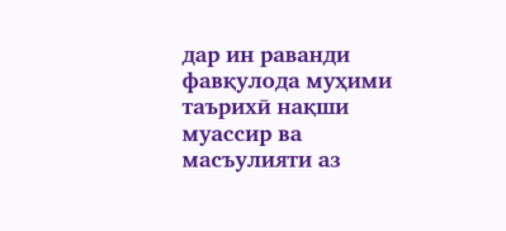дар ин раванди фавқулода муҳими таърихӣ нақши муассир ва масъулияти аз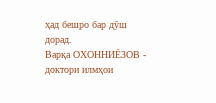ҳад бешро бар дӯш дорад.
Варқа ОХОННИЁЗОВ - доктори илмҳои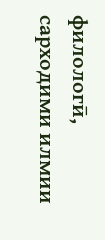филологӣ,
сарходими илмии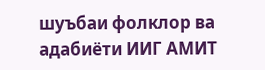шуъбаи фолклор ва адабиёти ИИГ АМИТ